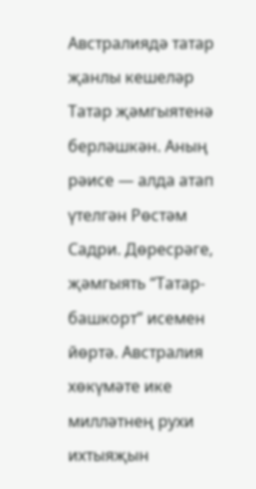Австралиядә татар җанлы кешеләр Татар җәмгыятенә берләшкән. Аның рәисе — алда атап үтелгән Рөстәм Садри. Дөресрәге, җәмгыять “Татар-башкорт” исемен йөртә. Австралия хөкүмәте ике милләтнең рухи ихтыяҗын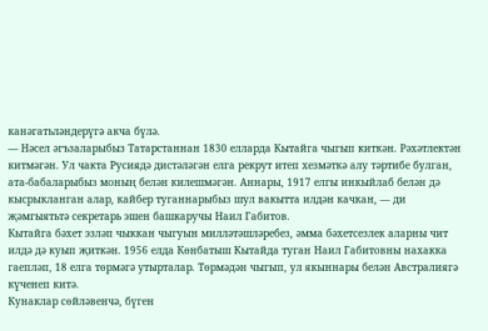канәгатьләндерүгә акча бүлә.
— Нәсел әгъзаларыбыз Татарстаннан 1830 елларда Кытайга чыгып киткән. Рәхәтлектән китмәгән. Ул чакта Русиядә дистәләгән елга рекрут итеп хезмәткә алу тәртибе булган, ата-бабаларыбыз моның белән килешмәгән. Аннары, 1917 елгы инкыйлаб белән дә кысрыкланган алар, кайбер туганнарыбыз шул вакытта илдән качкан, — ди җәмгыятьтә секретарь эшен башкаручы Наил Габитов.
Кытайга бәхет эзләп чыккан чыгуын милләтәшләребез, әмма бәхетсезлек аларны чит илдә дә куып җиткән. 1956 елда Көнбатыш Кытайда туган Наил Габитовны нахакка гаепләп, 18 елга төрмәгә утырталар. Төрмәдән чыгып, ул якыннары белән Австралиягә күченеп китә.
Кунаклар сөйләвенчә, бүген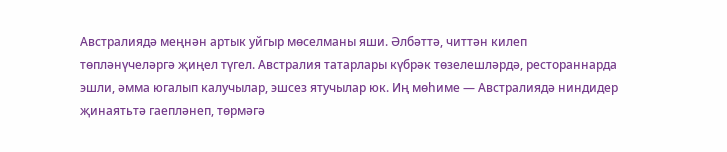Австралиядә меңнән артык уйгыр мөселманы яши. Әлбәттә, читтән килеп төпләнүчеләргә җиңел түгел. Австралия татарлары күбрәк төзелешләрдә, рестораннарда эшли, әмма югалып калучылар, эшсез ятучылар юк. Иң мөһиме — Австралиядә ниндидер җинаятьтә гаепләнеп, төрмәгә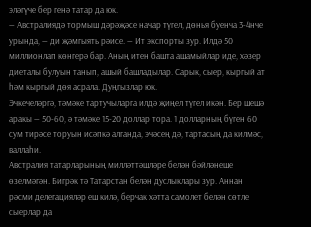эләгүче бер генә татар да юк.
— Австралиядә тормыш дәрәҗәсе начар түгел, дөнья буенча 3-4нче урында, — ди җәмгыять рәисе. — Ит экспорты зур. Илдә 50 миллионлап көнгерә бар. Аның итен башта ашамыйлар иде, хәзер диеталы булуын танып, ашый башладылар. Сарык, сыер, кыргый ат һәм кыргый дөя асрала. Дуңгызлар юк.
Эчкечеләргә, тәмәке тартучыларга илдә җиңел түгел икән. Бер шешә аракы — 50-60, ә тәмәке 15-20 доллар тора. 1 долларның бүген 60 сум тирәсе торуын исәпкә алганда, эчәсең дә, тартасың да килмәс, валлаһи.
Австралия татарларының милләттәшләре белән бәйләнеше өзелмәгән. Бигрәк тә Татарстан белән дуслыклары зур. Аннан рәсми делегацияләр еш килә, берчак хәтта самолет белән сөтле сыерлар да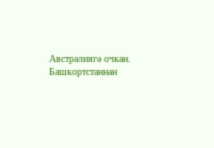Австралиягә очкан.
Башкортстаннан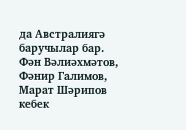да Австралиягә баручылар бар. Фән Вәлиәхмәтов, Фәнир Галимов, Марат Шәрипов кебек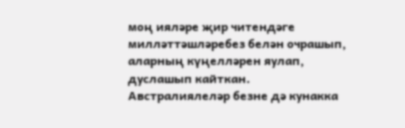моң ияләре җир читендәге милләттәшләребез белән очрашып, аларның күңелләрен яулап, дуслашып кайткан.
Австралиялеләр безне дә кунакка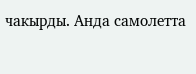чакырды. Анда самолетта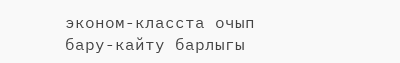эконом-класста очып бару-кайту барлыгы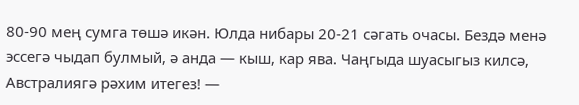80-90 мең сумга төшә икән. Юлда нибары 20-21 сәгать очасы. Бездә менә эссегә чыдап булмый, ә анда — кыш, кар ява. Чаңгыда шуасыгыз килсә, Австралиягә рәхим итегез! —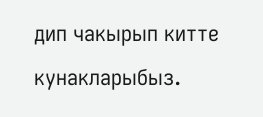дип чакырып китте кунакларыбыз.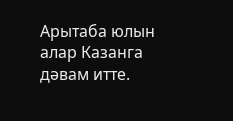Арытаба юлын алар Казанга дәвам итте.